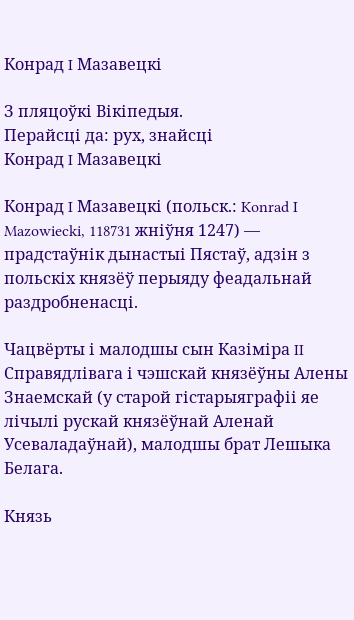Конрад I Мазавецкі

З пляцоўкі Вікіпедыя.
Перайсці да: рух, знайсці
Конрад I Мазавецкі

Конрад I Мазавецкі (польск.: Konrad I Mazowiecki, 118731 жніўня 1247) — прадстаўнік дынастыі Пястаў, адзін з польскіх князёў перыяду феадальнай раздробненасці.

Чацвёрты і малодшы сын Казіміра II Справядлівага і чэшскай князёўны Алены Знаемскай (у старой гістарыяграфіі яе лічылі рускай князёўнай Аленай Усеваладаўнай), малодшы брат Лешыка Белага.

Князь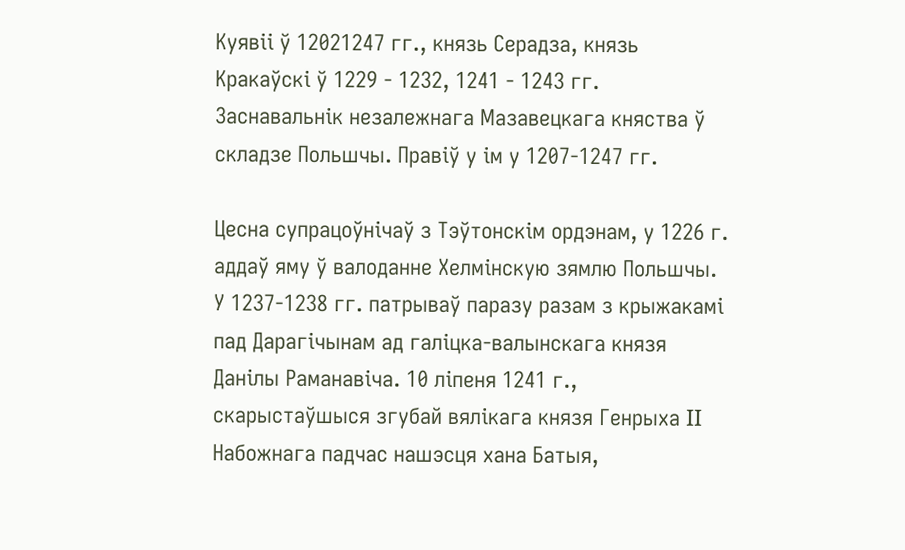Куявіі ў 12021247 гг., князь Серадза, князь Кракаўскі ў 1229 - 1232, 1241 - 1243 гг. Заснавальнік незалежнага Мазавецкага княства ў складзе Польшчы. Правіў у ім у 1207-1247 гг.

Цесна супрацоўнічаў з Тэўтонскім ордэнам, у 1226 г. аддаў яму ў валоданне Хелмінскую зямлю Польшчы. У 1237-1238 гг. патрываў паразу разам з крыжакамі пад Дарагічынам ад галіцка-валынскага князя Данілы Раманавіча. 10 ліпеня 1241 г., скарыстаўшыся згубай вялікага князя Генрыха II Набожнага падчас нашэсця хана Батыя,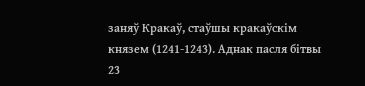заняў Кракаў, стаўшы кракаўскім князем (1241-1243). Аднак пасля бітвы 23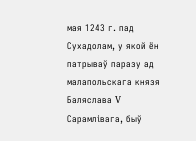мая 1243 г. пад Сухадолам, у якой ён патрываў паразу ад малапольскага князя Баляслава V Сарамлівага, быў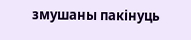змушаны пакінуць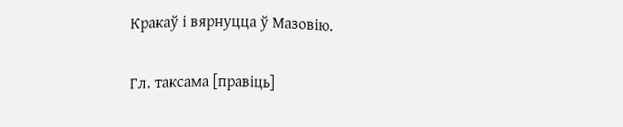Кракаў і вярнуцца ў Мазовію.

Гл. таксама [правіць]